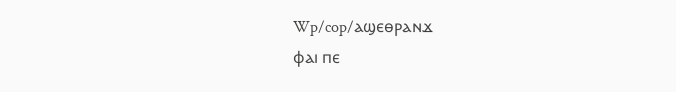Wp/cop/ⲁϣⲉⲑⲣⲁⲛϫ
ⲫⲁⲓ ⲡⲉ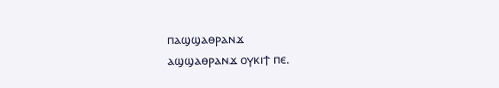ⲡⲁϣϣⲁⲑⲣⲁⲛϫ
ⲁϣϣⲁⲑⲣⲁⲛϫ ⲟⲩⲕⲓϯ ⲡⲉ.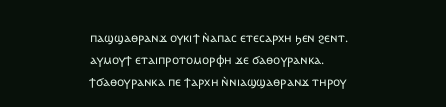ⲡⲁϣϣⲁⲑⲣⲁⲛϫ ⲟⲩⲕⲓϯ ⲛ̀ⲁⲡⲁⲥ ⲉⲧⲉⲥⲁⲣⲭⲏ ϧⲉⲛ ϩⲉⲛⲧ. ⲁⲩⲙⲟⲩϯ ⲉⲧⲁⲓⲡⲣⲟⲧⲟⲙⲟⲣⲫⲏ ϫⲉ ϭⲁⲑⲟⲩⲣⲁⲛⲕⲁ. ϯϭⲁⲑⲟⲩⲣⲁⲛⲕⲁ ⲡⲉ ϯⲁⲣⲭⲏ ⲛ̀ⲛⲓⲁϣϣⲁⲑⲣⲁⲛϫ ⲧⲏⲣⲟⲩ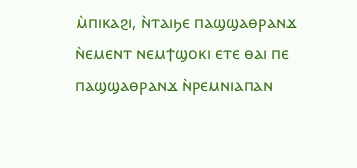ⲙ̀ⲡⲓⲕⲁϩⲓ, ⲛ̀ⲧⲁⲓϧⲉ ⲡⲁϣϣⲁⲑⲣⲁⲛϫ ⲛ̀ⲉⲙⲉⲛⲧ ⲛⲉⲙϯϣⲟⲕⲓ ⲉⲧⲉ ⲑⲁⲓ ⲡⲉ ⲡⲁϣϣⲁⲑⲣⲁⲛϫ ⲛ̀ⲣⲉⲙⲛⲓⲁⲡⲁⲛ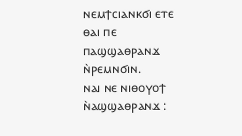ⲛⲉⲙϯⲥⲓⲁⲛⲕϭⲓ ⲉⲧⲉ ⲑⲁⲓ ⲡⲉ ⲡⲁϣϣⲁⲑⲣⲁⲛϫ ⲛ̀ⲣⲉⲙⲛϭⲓⲛ.
ⲛⲁⲓ ⲛⲉ ⲛⲓⲑⲟⲩⲟϯ ⲛ̀ⲁϣϣⲁⲑⲣⲁⲛϫ :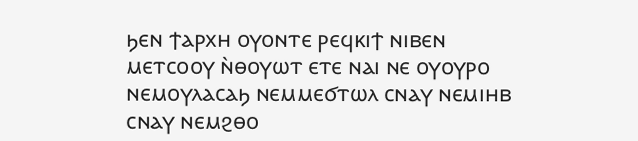ϧⲉⲛ ϯⲁⲣⲭⲏ ⲟⲩⲟⲛⲧⲉ ⲣⲉϥⲕⲓϯ ⲛⲓⲃⲉⲛ ⲙⲉⲧⲥⲟⲟⲩ ⲛ̀ⲑⲟⲩⲱⲧ ⲉⲧⲉ ⲛⲁⲓ ⲛⲉ ⲟⲩⲟⲩⲣⲟ ⲛⲉⲙⲟⲩⲗⲁⲥⲁϧ ⲛⲉⲙⲙⲉϭⲧⲱⲗ ⲥⲛⲁⲩ ⲛⲉⲙⲓⲏⲃ ⲥⲛⲁⲩ ⲛⲉⲙϩⲑⲟ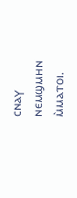ⲥⲛⲁⲩ ⲛⲉⲙϣⲙⲏⲛ ⲙ̀ⲙⲁⲧⲟⲓ.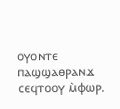ⲟⲩⲟⲛⲧⲉ ⲡⲁϣϣⲁⲑⲣⲁⲛϫ ⲥⲉϥⲧⲟⲟⲩ ⲙ̀ⲫⲱⲣ.